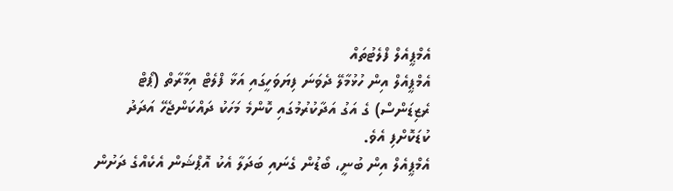އެމްޕީއެލް ފްލެޓުތައް
އެމްޕީއެލް އިން ހުޅުމާލޭ ދެވަނަ ފިޔަވަހީގައި އަޅާ ފްލެޓް އިމާރާތް (ޕޯޓް ރެޒިޑަންސް) ގެ އަގު އަދާކުރުމުގައި ކޮންމެ މަހަކު ދައްކަންޖެހޭ އަދަދު ކުޑަކޮށްފި އެވެ.
އެމްޕީއެލް އިން ބުނީ، ބޯޑުން ގެނައި ބަދަލާ އެކު އޮޕްޝަން އެކެއްގެ ދަށުން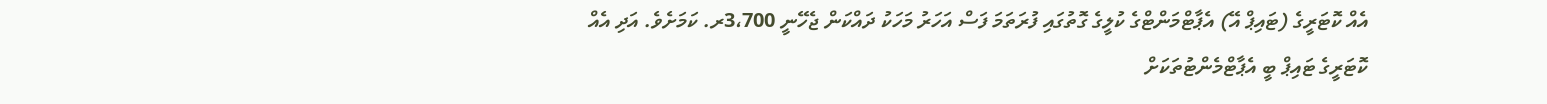އެއް ކޮޓަރީގެ (ޓައިޕް އޭ) އެޕާޓްމަންޓްގެ ކުލީގެ ގޮތުގައި ފުރަތަމަ ފަސް އަހަރު މަހަކު ދައްކަން ޖެހޭނީ 3،700ރ. ކަމަށެވެ. އަދި އެއް ކޮޓަރީގެ ޓައިޕް ބީ އެޕާޓްމެންޓުތަކަށް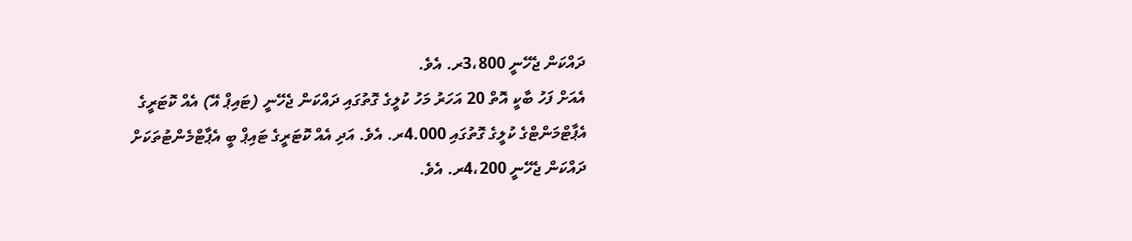ދައްކަން ޖެހޭނީ 3،800ރ. އެވެ.
އެއަށް ފަހު ބާކީ އޮތް 20 އަހަރު މަހު ކުލީގެ ގޮތުގައި ދައްކަން ޖެހޭނީ (ޓައިޕް އޭ) އެއް ކޮޓަރީގެ އެޕާޓްމަންޓްގެ ކުލީގެ ގޮތުގައި 4.000ރ. އެވެ. އަދި އެއް ކޮޓަރީގެ ޓައިޕް ބީ އެޕާޓްމެންޓުތަކަށް ދައްކަން ޖެހޭނީ 4،200ރ. އެވެ.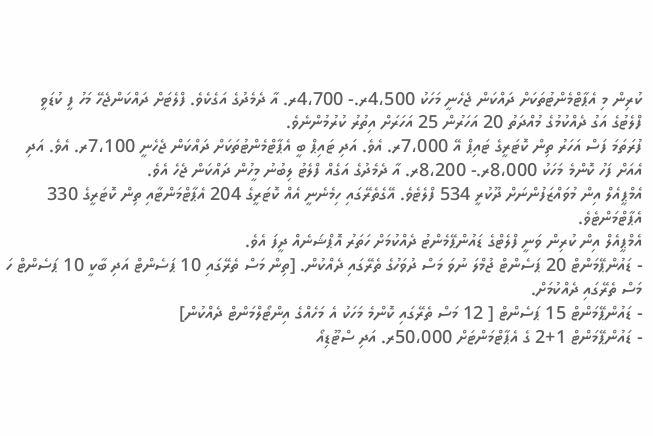ކުރިން މި އެޕާޓްމެންޓުތަކަށް ދައްކަން ޖެހެނީ މަހަކު 4،500ރ.- 4،700ރ. އާ ދެމެދުގެ އަގެކެވެ. ފްލެޓަށް ދައްކަންޖެހޭ މަހު ފީ ކުޑަވީ ފްލެޓުގެ އަގު ދެއްކުމުގެ މުއްދަތު 20 އަހަރުން 25 އަހަރަށް އިތުރު ކުރުމުންނެވެ.
ފުރަތަމަ ފަސް އަހަރު ތިން ކޮޓަރީގެ ޓައިޕް އޭ 7،000ރ. އެވެ. އަދި ޓައިޕް ބީ އެޕާޓްމެންޓުތަކަށް ދައްކަން ޖެހެނީ 7،100ރ. އެވެ. އަދި އެއަށް ފަހު ކޮންމެ މަހަކު 8،000ރ.- 8،200ރ. އާ ދެމެދުގެ އަގެއް ފްލެޓު ލިބުނު މީހުން ދައްކަން ޖެހެ އެވެ.
އެމްޕީއެލް އިން މުވައްޒަފުންނަށް ދޫކުރީ 534 ފްލެޓެވެ. އޭގެތެރޭގައި ހިމެނެނީ އެއް ކޮޓަރީގެ 204 އެޕާޓްމަންޓާއި ތިން ކޮޓަރީގެ 330 އެޕާޓްމަންޓެވެ.
އެމްޕީއެލް އިން ކުރިން ވަނީ ފްލެޓްގެ ޑައުންޕޭމެންޓު ދެއްކުމަށް ހަތަރު އޮޕްޝަނެއް ދީފަ އެވެ.
- ޑައުންޕޭމަންޓް 20 ޕަސެންޓް ޖުމްލަ ނުވަ މަސް ދުވަހުގެ ތެރޭގައި ދެއްކުން. [ތިން މަސް ތެރޭގައި 10 ޕަސެންޓް އަދި ބާކީ 10 ޕަސެންޓް ހަ މަސް ތެރޭގައި ދެއްކުމަށް.
- ޑައުންޕޭމަންޓް 15 ޕަސެންޓް [ 12 މަސް ތެރޭގައި ކޮންމެ މަހަކު އެ މަހެއްގެ އިންޓޯލްމަންޓް ދެއްކުން]
- ޑައުންޕޭމަންޓް 1+2 ގެ އެޕާޓްމަންޓަށް 50،000ރ. އަދި ސްޓޫޑިއޯ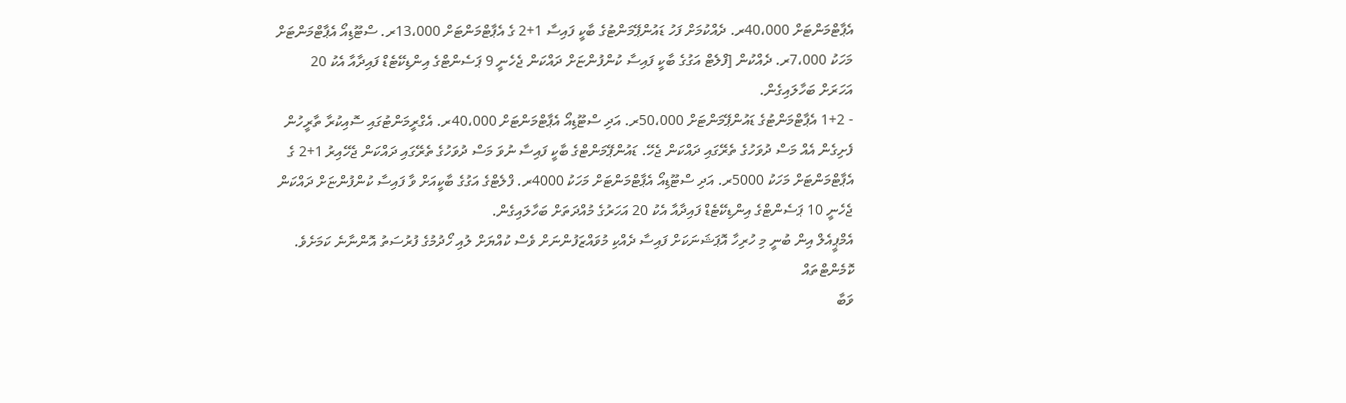އެޕާޓްމަންޓަށް 40،000ރ. ދެއްކުމަށް ފަހު ޑައުންޕޭމަންޓުގެ ބާކީ ފައިސާ 1+2 ގެ އެޕާޓްމަންޓަށް 13،000ރ. ސްޓޫޑިއޯ އެޕާޓްމަންޓަށް މަހަކު 7،000ރ. ދެއްކުން [ފްލެޓް އަގުގެ ބާކީ ފައިސާ ކުންފުންޏަށް ދައްކަން ޖެހެނީ 9 ޕަސެންޓްގެ އިންޑިކޭޓެޑް ފައިދާއާ އެކު 20 އަހަރަށް ބަހާލައިގެން.
- 1+2 އެޕާޓްމަންޓުގެ ޑައުންޕޭމަންޓަށް 50،000ރ. އަދި ސްޓޫޑިއޯ އެޕާޓްމަންޓަށް 40،000ރ. އެގްރީމަންޓުގައި ސޮއިކުރާ ތާރީހުން ފެށިގެން އެއް މަސް ދުވަހުގެ ތެރޭގައި ދައްކަން ޖެހޭ. ޑައުންޕޭމަންޓްގެ ބާކީ ފައިސާ ނުވަ މަސް ދުވަހުގެ ތެރޭގައި ދައްކަން ޖެހޭއިރު 1+2 ގެ އެޕާޓްމަންޓަށް މަހަކު 5000ރ. އަދި ސްޓޫޑިއޯ އެޕާޓްމަންޓަށް މަހަކު 4000ރ. ފްލެޓްގެ އަގުގެ ބާކީއަށް ވާ ފައިސާ ކުންފުންޏަށް ދައްކަން ޖެހެނީ 10 ޕަސެންޓްގެ އިންޑިކޭޓެޑް ފައިދާއާ އެކު 20 އަހަރުގެ މުއްދަތަށް ބަހާލައިގެން.
އެމްޕީއެލް އިން ބުނީ މި ހުރިހާ އޮޕަޝަނަކަށް ފައިސާ ދެއްކި މުވައްޒަފުންނަށް ވެސް ކުއްޔަށް ލުއި ހޯދުމުގެ ފުރުސަތު އޮންނާނެ ކަމަށެވެ.
ކޮމެންޓްތައް
ވަބާ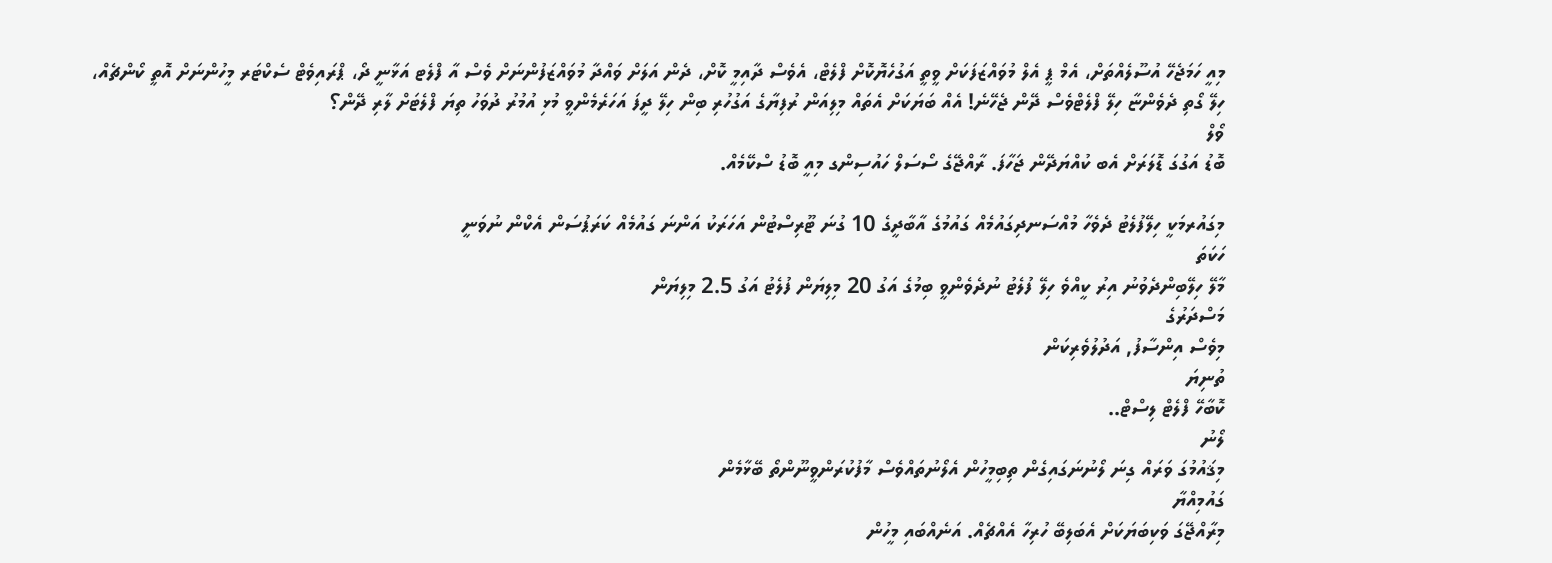މިއީ ހަމަޖެހޭ އުސޫލެއްތަށް، އެމް ޕީ އެލް މުވައްޒަފަކަށް ވީތީ އަގުހެޔޮކޮށް ފްލެޓް، އެވެސް ދާއިމީ ކޮށް، ދެން އަލަށް ވައްދާ މުވައްޒަފުންނަށް ވެސް އާ ފްލެޓ އަޅާނީ ދޯ، ޕްރައިވެޓް ސެކްޓަރ މީހުންނަށް އޮތީ ކޯންޗެއް،
ހިލޭ ގޯތި ދެވެންޏާ ހިލޭ ފްލެޓްވެސް ދޭން ޖެހޭނެ! އެއް ބަޔަކަށް އެތައް މިލިއަން ރުފިޔާގެ އަގުހުރި ބިން ހިލޭ ދީފަ އަހަރެމެންވީ މުޅި އުމުރު ދުވަހު ތިޔަ ފްލެޓަށް ލާރި ދޭން؟
ވޯލް
ބޮޑު އަގުގަ ޑޮލަރަށް އެބ ކުއްޔަދޭން ޖަހާފަ. ރާއްޖޭގެ ސޯސަލް ހައުސިންގ މިއީ ބޮޑު ސްކޭމެއް.

މިގައުރމަކީ ހިލޭފުލެޓު ދެވެހާ މުއްސަނދިގައުމެއް ގައުމުގެ އާބާދީގެ 10 ގުނަ ޓޫރިސްޓުން އަހަރަކު އަންނަ ގައުމެއް ކަރަޕުސަން އެކްން ނުވަނީ
ހަކަތަ
މާލޭ ހިލޭބިންދެވުނު އިރު ކީއްވެ ހިލޭ ފުލެޓު ނުދެވެންވީ ބިމުގެ އަގު 20 މިލިޔަން ފުލެޓު އަގު 2.5 މިލިޔަން
މަސްދަރުގެ
މިވެސް އިންސާފު, އަދުލުވެރިކަން
ތުނިޔަ
ކޮބާހޭ ފްލެޓް ލިސްޓް..
ލޯނު
މިޤައުމުގަ ވަރައް ގިނަ ލޯނުނަގައިގެން ތިބިމީހުން އެލޯނުތައްވެސް މާފުކުރަންވީނޫންތޯ ބޭޅާމެން
ގައުމިއްޔާ
މިރާއްޖޭގަ ވަކިބަޔަކަށް އެބަލިބޭ ހުރިހާ އެއްޗެއް. އަނެއްބައި މީހުން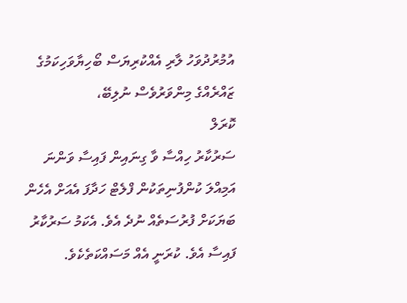އުމުރުދުވަހު ލާރި އެއްކުރިޔަސް ބޯހިޔާވަހިކަމުގެ ޒައްރެއްގެ މިންވަރުވެސް ނުލިބޭ،
ކޮރަލް
ސަރުކާރު ހިއްސާ ވާ ގިނައިން ފައިސާ ވަންނަ އަމިއްލަ ކުންފުނިތަކުން ފްލެޓް ހަދާފަ އެއަށް އެހެން ބަޔަކަށް ފުރުސަތެއް ނުދެ އެވެ. އެކަމު ސަރުކާރު ފައިސާ އެވެ. ކުރަނީ އެއް މަސައްކަތެކެވެ.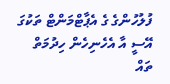ފުލުހުންގެ ގެ އެޕާޓްމަންޓް ތަކުގަ އޭސީ އާ އެހެނިހެން ހިދުމަތް ތައް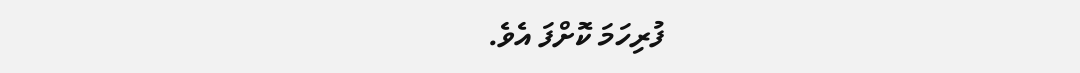ފުރިހަމަ ކޮށްފަ އެވެ.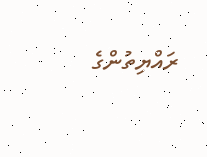ރައްޔިތުންގެ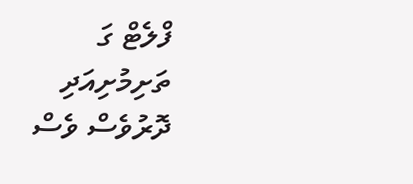ފްލެޓް ގަ ތަށިމުށިއަދި ދޮރުވެސް ވެސް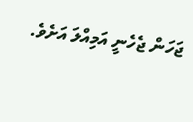ޖަހަން ޖެހެނީ އަމިއްލަ އަށެވެ.